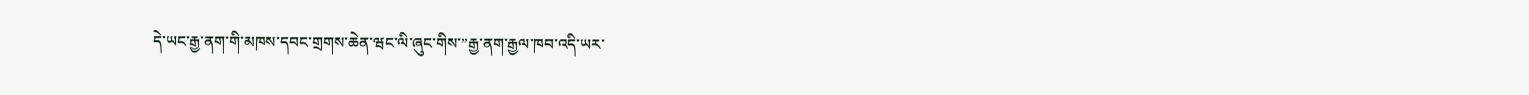དེ་ཡང་རྒྱ་ནག་གི་མཁས་དབང་གྲགས་ཆེན་ཝང་ལི་ཞུང་གིས་”རྒྱ་ནག་རྒྱལ་ཁབ་འདི་ཡར་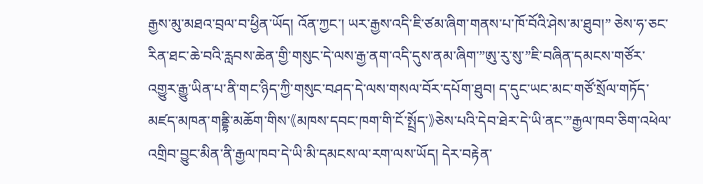རྒྱས་མུ་མཐའ་བྲལ་བ་ཕྱིན་ཡོད། འོན་ཀྱང་། ཡར་རྒྱས་འདི་ཇི་ཙམ་ཞིག་གནས་པ་ཁོ་བོའི་ཤེས་མ་ཐུབ།” ཅེས་ཧ་ཅང་རིན་ཐང་ཆེ་བའི་རླབས་ཆེན་གྱི་གསུང་དེ་ལས་རྒྱ་ནག་འདི་དུས་ནམ་ཞིག་”ཨུ་རུ་སུ་”ཇི་བཞིན་དམངས་གཙོར་འགྱུར་རྒྱུ་ཡིན་པ་ནི་གང་ཉིད་ཀྱི་གསུང་བཤད་དེ་ལས་གསལ་བོར་དཔོག་ཐུབ། ད་དུང་ཡང་མང་གཙོ་སྲོལ་གཏོད་མཛད་མཁན་གནྡྷི་མཆོག་གིས་《མཁས་དབང་ཁག་གི་ངོ་སྤྲོད་》ཅེས་པའི་དེབ་ཐེར་དེ་ཡི་ནང་”རྒྱལ་ཁབ་ཅིག་འཕེལ་འགྲིབ་བྱུང་མིན་ནི་རྒྱལ་ཁབ་དེ་ཡི་མི་དམངས་ལ་རག་ལས་ཡོད། དེར་བརྟེན་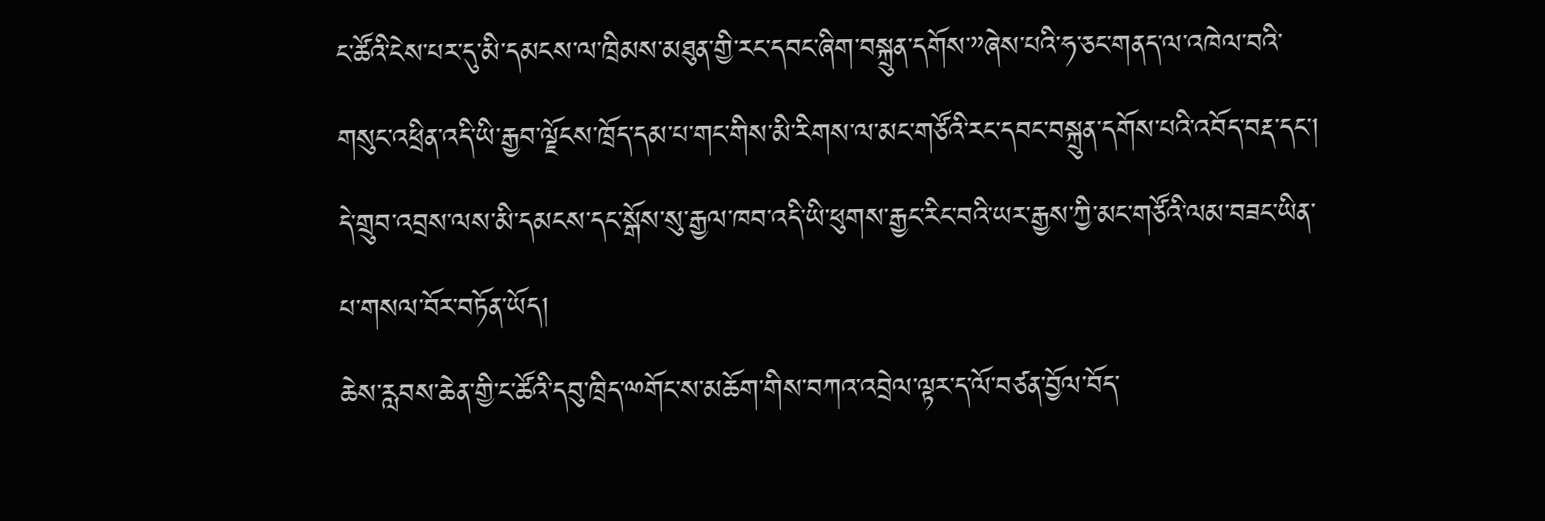ང་ཚོའི་ངེས་པར་དུ་མི་དམངས་ལ་ཁྲིམས་མཐུན་གྱི་རང་དབང་ཞིག་བསྐྲུན་དགོས་”ཞེས་པའི་ཧ་ཅང་གནད་ལ་འཁེལ་བའི་གསུང་འཕྲིན་འདི་ཡི་རྒྱབ་ལྗོངས་ཁྲོད་དམ་པ་གང་གིས་མི་རིགས་ལ་མང་གཙོའི་རང་དབང་བསྐྲུན་དགོས་པའི་འབོད་བརྡ་དང་། དེ་གྲུབ་འབྲས་ལས་མི་དམངས་དང་སྒོས་སུ་རྒྱལ་ཁབ་འདི་ཡི་ཕུགས་རྒྱང་རིང་བའི་ཡར་རྒྱས་ཀྱི་མང་གཙོའི་ལམ་བཟང་ཡིན་པ་གསལ་བོར་བཏོན་ཡོད།
ཆེས་རླབས་ཆེན་གྱི་ང་ཚོའི་དབུ་ཁྲིད་ྋགོང་ས་མཆོག་གིས་བཀའ་འབྲེལ་ལྟར་ད་ལོ་བཙན་བྱོལ་བོད་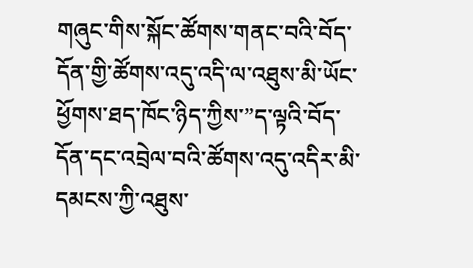གཞུང་གིས་སྐོང་ཚོགས་གནང་བའི་བོད་དོན་གྱི་ཚོགས་འདུ་འདི་ལ་འཐུས་མི་ཡོང་ཕྱོགས་ཐད་ཁོང་ཉིད་ཀྱིས་”ད་ལྟའི་བོད་དོན་དང་འབྲེལ་བའི་ཚོགས་འདུ་འདིར་མི་དམངས་ཀྱི་འཐུས་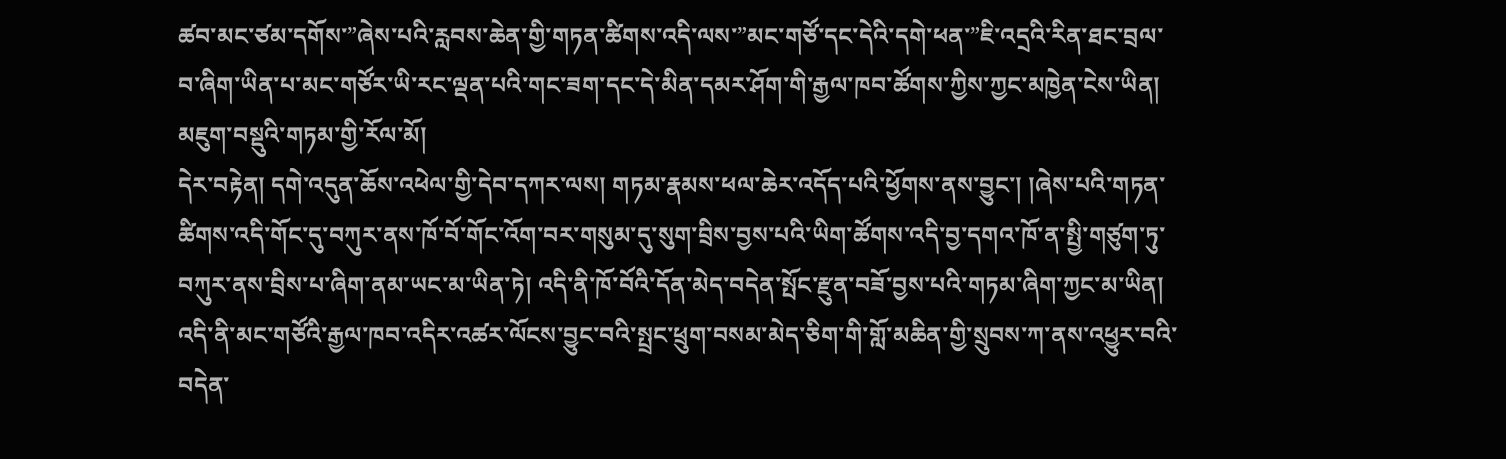ཚབ་མང་ཙམ་དགོས་”ཞེས་པའི་རླབས་ཆེན་གྱི་གཏན་ཚིགས་འདི་ལས་”མང་གཙོ་དང་དེའི་དགེ་ཕན་”ཇི་འདྲའི་རིན་ཐང་བྲལ་བ་ཞིག་ཡིན་པ་མང་གཙོར་ཡི་རང་ལྡན་པའི་གང་ཟག་དང་དེ་མིན་དམར་ཤོག་གི་རྒྱལ་ཁབ་ཚོགས་ཀྱིས་ཀྱང་མཁྱེན་ངེས་ཡིན།
མཇུག་བསྡུའི་གཏམ་གྱི་རོལ་མོ།
དེར་བརྟེན། དགེ་འདུན་ཆོས་འཕེལ་གྱི་དེབ་དཀར་ལས། གཏམ་རྣམས་ཕལ་ཆེར་འདོད་པའི་ཕྱོགས་ནས་བྱུང་། །ཞེས་པའི་གཏན་ཚིགས་འདི་གོང་དུ་བཀུར་ནས་ཁོ་བོ་གོང་འོག་བར་གསུམ་དུ་སུག་བྲིས་བྱས་པའི་ཡིག་ཚོགས་འདི་བྱ་དགའ་ཁོ་ན་སྤྱི་གཙུག་ཏུ་བཀུར་ནས་བྲིས་པ་ཞིག་ནམ་ཡང་མ་ཡིན་ཏེ། འདི་ནི་ཁོ་བོའི་དོན་མེད་བདེན་སྤོང་རྫུན་བཟོ་བྱས་པའི་གཏམ་ཞིག་ཀྱང་མ་ཡིན། འདི་ནི་མང་གཙོའི་རྒྱལ་ཁབ་འདིར་འཚར་ལོངས་བྱུང་བའི་སྤྲང་ཕྲུག་བསམ་མེད་ཅིག་གི་གློ་མཆིན་གྱི་སྲུབས་ཀ་ནས་འཕྱུར་བའི་བདེན་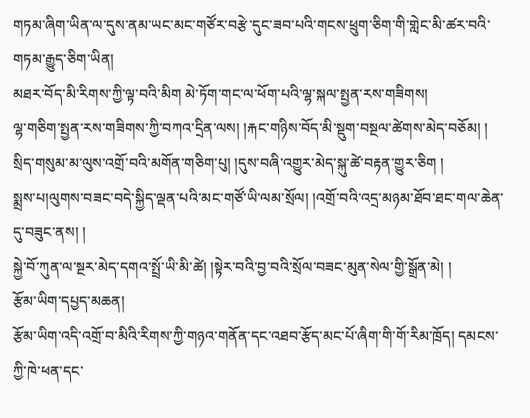གཏམ་ཞིག་ཡིན་ལ་དུས་ནམ་ཡང་མང་གཙོར་བརྩེ་དུང་ཟབ་པའི་གངས་ཕྲུག་ཅིག་གི་གླེང་མི་ཚར་བའི་གཏམ་རྒྱུད་ཅིག་ཡིན།
མཐར་བོད་མི་རིགས་ཀྱི་ལྟ་བའི་མིག མེ་ཏོག་གང་ལ་ཕོག་པའི་ལྷ་སྐལ་སྤྱན་རས་གཟིགས།
ལྷ་གཅིག་སྤྱན་རས་གཟིགས་ཀྱི་བཀའ་དྲིན་ལས། །རྐང་གཉིས་བོད་མི་སྡུག་བསྔལ་ཚེགས་མེད་བཅོམ། །
སྲིད་གསུམ་མ་ལུས་འགྲོ་བའི་མགོན་གཅིག་པུ། །དུས་བཞི་འགྱུར་མེད་སྐུ་ཚེ་བརྟན་གྱུར་ཅིག །
སྨྲས་པ།ལུགས་བཟང་བདེ་སྐྱིད་ལྡན་པའི་མང་གཙོ་ཡི་ལམ་སྲོལ། །འགྲོ་བའི་འདྲ་མཉམ་ཐོབ་ཐང་གལ་ཆེན་དུ་བཟུང་ནས། །
སྐྱེ་བོ་ཀུན་ལ་སྔར་མེད་དགའ་སྤྲོ་ཡི་མི་ཚེ། །སྟེར་བའི་བྱ་བའི་སྲོལ་བཟང་མུན་སེལ་གྱི་སྒྲོན་མེ། །
རྩོམ་ཡིག་དཔྱད་མཆན།
རྩོམ་ཡིག་འདི་འགྲོ་བ་མིའི་རིགས་ཀྱི་གཉའ་གནོན་དང་འཐབ་རྩོད་མང་པོ་ཞིག་གི་གོ་རིམ་ཁྲོད། དམངས་ཀྱི་ཁེ་ཕན་དང་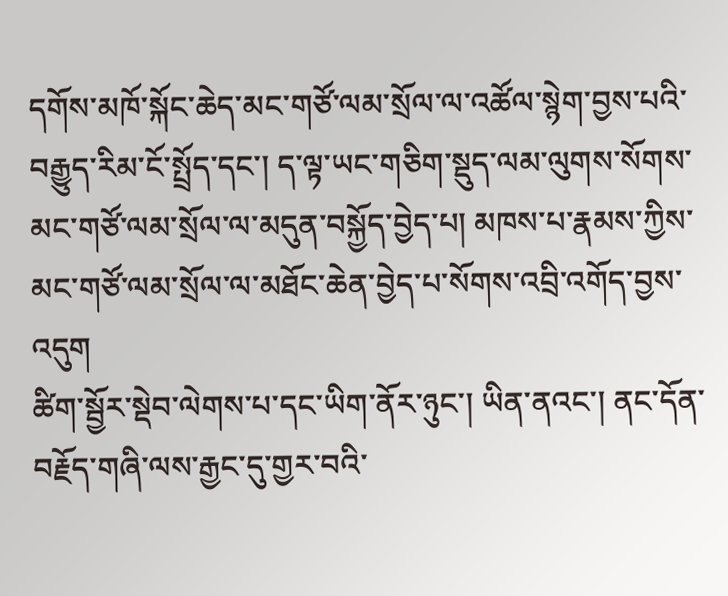དགོས་མཁོ་སྐོང་ཆེད་མང་གཙོ་ལམ་སྲོལ་ལ་འཚོལ་སྙེག་བྱས་པའི་བརྒྱུད་རིམ་ངོ་སྤྲོད་དང་། ད་ལྟ་ཡང་གཅིག་སྡུད་ལམ་ལུགས་སོགས་མང་གཙོ་ལམ་སྲོལ་ལ་མདུན་བསྐྱོད་བྱེད་པ། མཁས་པ་རྣམས་ཀྱིས་མང་གཙོ་ལམ་སྲོལ་ལ་མཐོང་ཆེན་བྱེད་པ་སོགས་འབྲི་འགོད་བྱས་འདུག
ཚིག་སྦྱོར་སྡེབ་ལེགས་པ་དང་ཡིག་ནོར་ཉུང་། ཡིན་ནའང་། ནང་དོན་བརྗོད་གཞི་ལས་རྒྱང་དུ་གྱར་བའི་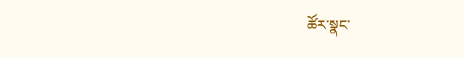ཚོར་སྣང་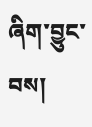ཞིག་བྱུང་བས།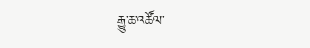རྒྱུ་ཆ་འཚོལ་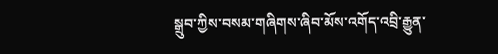སྒྲུབ་ཀྱིས་བསམ་གཞིགས་ཞིབ་མོས་འགོད་འབྲི་རྒྱུན་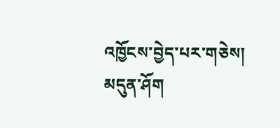འཁྱོངས་བྱེད་པར་གཅེས།
མདུན་ཤོག